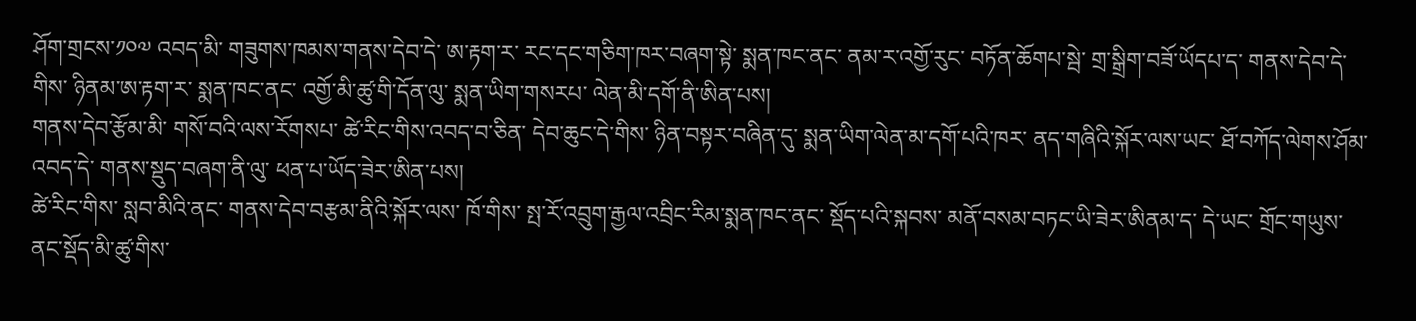ཤོག་གྲངས་༡༠༧ འབད་མི་ གཟུགས་ཁམས་གནས་དེབ་དེ་ ཨ་རྟག་ར་ རང་དང་གཅིག་ཁར་བཞག་སྟེ་ སྨན་ཁང་ནང་ ནམ་ར་འགྱོ་རུང་ བཏོན་ཆོགཔ་སྦེ་ གྲ་སྒྲིག་བཟོ་ཡོདཔ་ད་ གནས་དེབ་དེ་གིས་ ཉིནམ་ཨ་རྟག་ར་ སྨན་ཁང་ནང་ འགྱོ་མི་ཚུ་གི་དོན་ལུ་ སྨན་ཡིག་གསརཔ་ ལེན་མི་དགོ་ནི་ཨིན་པས།
གནས་དེབ་རྩོམ་མི་ གསོ་བའི་ལས་རོགསཔ་ ཚེ་རིང་གིས་འབད་བ་ཅིན་ དེབ་ཆུང་དེ་གིས་ ཉིན་བསྟར་བཞིན་དུ་ སྨན་ཡིག་ལེན་མ་དགོ་པའི་ཁར་ ནད་གཞིའི་སྐོར་ལས་ཡང་ ཐོ་བཀོད་ལེགས་ཤོམ་འབད་དེ་ གནས་སྡུད་བཞག་ནི་ལུ་ ཕན་པ་ཡོད་ཟེར་ཨིན་པས།
ཚེ་རིང་གིས་ སླབ་མིའི་ནང་ གནས་དེབ་བརྩམ་ནིའི་སྐོར་ལས་ ཁོ་གིས་ སྤ་རོ་འབྲུག་རྒྱལ་འབྲིང་རིམ་སྨན་ཁང་ནང་ སྡོད་པའི་སྐབས་ མནོ་བསམ་བཏང་ཡི་ཟེར་ཨིནམ་ད་ དེ་ཡང་ གྲོང་གཡུས་ནང་སྡོད་མི་ཚུ་གིས་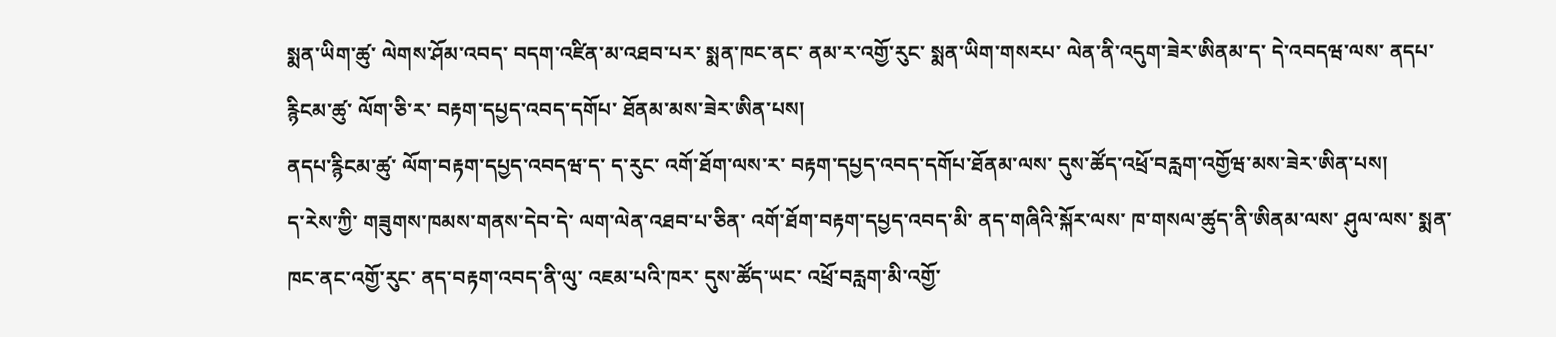སྨན་ཡིག་ཚུ་ ལེགས་ཤོམ་འབད་ བདག་འཛིན་མ་འཐབ་པར་ སྨན་ཁང་ནང་ ནམ་ར་འགྱོ་རུང་ སྨན་ཡིག་གསརཔ་ ལེན་ནི་འདུག་ཟེར་ཨིནམ་ད་ དེ་འབདཝ་ལས་ ནདཔ་རྙིངམ་ཚུ་ ལོག་ཅི་ར་ བརྟག་དཔྱད་འབད་དགོཔ་ ཐོནམ་མས་ཟེར་ཨིན་པས།
ནདཔ་རྙིངམ་ཚུ་ ལོག་བརྟག་དཔྱད་འབདཝ་ད་ ད་རུང་ འགོ་ཐོག་ལས་ར་ བརྟག་དཔྱད་འབད་དགོཔ་ཐོནམ་ལས་ དུས་ཚོད་འཕྲོ་བརླག་འགྱོཝ་མས་ཟེར་ཨིན་པས།
ད་རེས་ཀྱི་ གཟུགས་ཁམས་གནས་དེབ་དེ་ ལག་ལེན་འཐབ་པ་ཅིན་ འགོ་ཐོག་བརྟག་དཔྱད་འབད་མི་ ནད་གཞིའི་སྐོར་ལས་ ཁ་གསལ་ཚུད་ནི་ཨིནམ་ལས་ ཤུལ་ལས་ སྨན་ཁང་ནང་འགྱོ་རུང་ ནད་བརྟག་འབད་ནི་ལུ་ འཇམ་པའི་ཁར་ དུས་ཚོད་ཡང་ འཕྲོ་བརླག་མི་འགྱོ་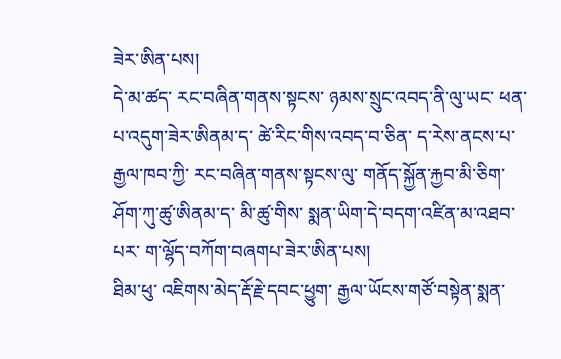ཟེར་ཨིན་པས།
དེ་མ་ཚད་ རང་བཞིན་གནས་སྟངས་ ཉམས་སྲུང་འབད་ནི་ལུ་ཡང་ ཕན་པ་འདུག་ཟེར་ཨིནམ་ད་ ཚེ་རིང་གིས་འབད་བ་ཅིན་ ད་རེས་ནངས་པ་ རྒྱལ་ཁབ་ཀྱི་ རང་བཞིན་གནས་སྟངས་ལུ་ གནོད་སྐྱོན་རྐྱབ་མི་ཅིག་ ཤོག་ཀུ་ཚུ་ཨིནམ་ད་ མི་ཚུ་གིས་ སྨན་ཡིག་དེ་བདག་འཛིན་མ་འཐབ་པར་ ག་ལྷོད་བཀོག་བཞགཔ་ཟེར་ཨིན་པས།
ཐིམ་ཕུ་ འཇིགས་མེད་རྡོ་རྗེ་དབང་ཕྱུག་ རྒྱལ་ཡོངས་གཙོ་བསྟེན་སྨན་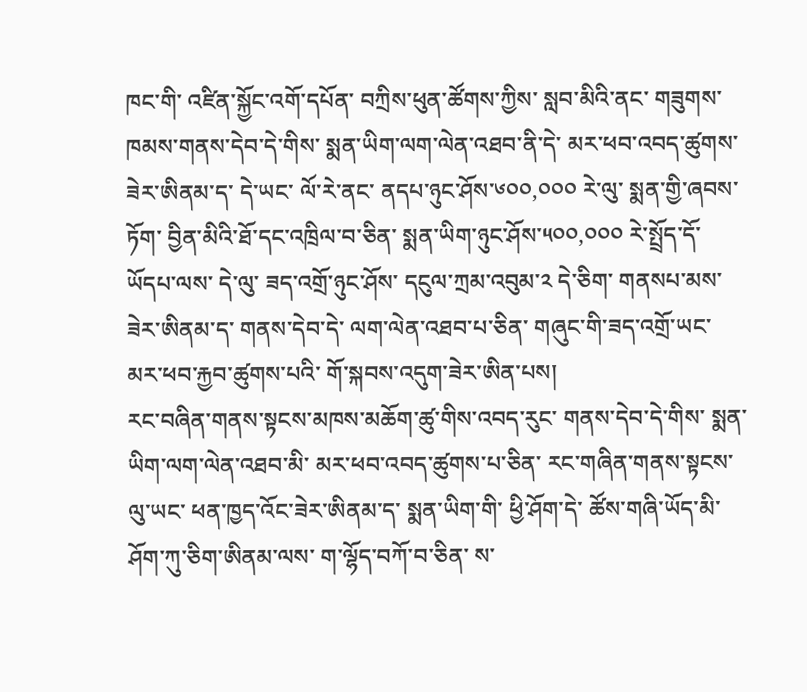ཁང་གི་ འཛིན་སྐྱོང་འགོ་དཔོན་ བཀྲིས་ཕུན་ཚོགས་ཀྱིས་ སླབ་མིའི་ནང་ གཟུགས་ཁམས་གནས་དེབ་དེ་གིས་ སྨན་ཡིག་ལག་ལེན་འཐབ་ནི་དེ་ མར་ཕབ་འབད་ཚུགས་ཟེར་ཨིནམ་ད་ དེ་ཡང་ ལོ་རེ་ནང་ ནདཔ་ཉུང་ཤོས་༦༠༠,༠༠༠ རེ་ལུ་ སྨན་གྱི་ཞབས་ཏོག་ བྱིན་མིའི་ཐོ་དང་འཁྲིལ་བ་ཅིན་ སྨན་ཡིག་ཉུང་ཤོས་༥༠༠,༠༠༠ རེ་སྤྲོད་དོ་ཡོདཔ་ལས་ དེ་ལུ་ ཟད་འགྲོ་ཉུང་ཤོས་ དངུལ་ཀྲམ་འབུམ་༢ དེ་ཅིག་ གནསཔ་མས་ཟེར་ཨིནམ་ད་ གནས་དེབ་དེ་ ལག་ལེན་འཐབ་པ་ཅིན་ གཞུང་གི་ཟད་འགྲོ་ཡང་ མར་ཕབ་རྐྱབ་ཚུགས་པའི་ གོ་སྐབས་འདུག་ཟེར་ཨིན་པས།
རང་བཞིན་གནས་སྟངས་མཁས་མཆོག་ཚུ་གིས་འབད་རུང་ གནས་དེབ་དེ་གིས་ སྨན་ཡིག་ལག་ལེན་འཐབ་མི་ མར་ཕབ་འབད་ཚུགས་པ་ཅིན་ རང་གཞིན་གནས་སྟངས་ལུ་ཡང་ ཕན་ཁྱད་འོང་ཟེར་ཨིནམ་ད་ སྨན་ཡིག་གི་ ཕྱི་ཤོག་དེ་ ཚོས་གཞི་ཡོད་མི་ ཤོག་ཀུ་ཅིག་ཨིནམ་ལས་ ག་ལྷོད་བཀོ་བ་ཅིན་ ས་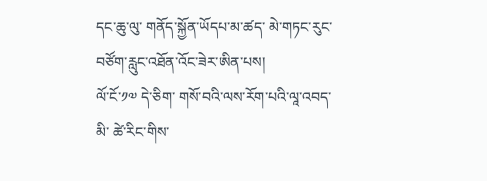དང་ཆུ་ལུ་ གནོད་སྐྱོན་ཡོདཔ་མ་ཚད་ མེ་གཏང་རུང་ བཙོག་རླུང་འཐོན་འོང་ཟེར་ཨིན་པས།
ལོ་ངོ་༡༧ དེ་ཅིག་ གསོ་བའི་ལས་རོག་པའི་ལཱ་འབད་མི་ ཚེ་རིང་གིས་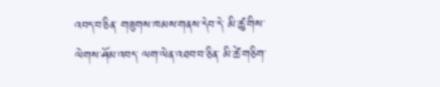འབད་བ་ཅིན་ གཟུགས་ཁམས་གནས་དེབ་དེ་ མི་ཚུ་གིས་ ལེགས་ཤོམ་འབད་ ལག་ལེན་འཐབ་བ་ཅིན་ མི་ཚེ་གཅིག་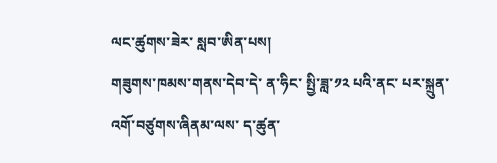ལང་ཚུགས་ཟེར་ སླབ་ཨིན་པས།
གཟུགས་ཁམས་གནས་དེབ་དེ་ ན་ཧིང་ སྤྱི་ཟླ་༡༢ པའི་ནང་ པར་སྐྲུན་འགོ་བཙུགས་ཞིནམ་ལས་ ད་ཚུན་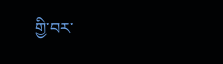གྱི་བར་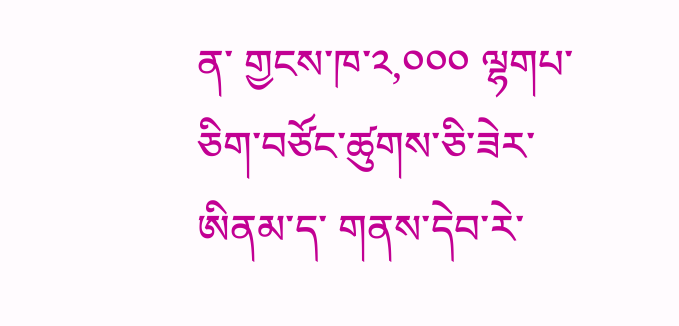ན་ གྱངས་ཁ་༢,༠༠༠ ལྷགཔ་ཅིག་བཙོང་ཚུགས་ཅི་ཟེར་ཨིནམ་ད་ གནས་དེབ་རེ་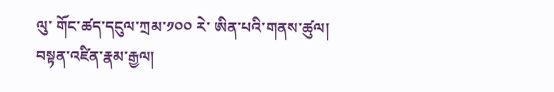ལུ་ གོང་ཚད་དངུལ་ཀྲམ་༡༠༠ རེ་ ཨིན་པའི་གནས་ཚུལ།
བསྟན་འཛིན་རྣམ་རྒྱལ།